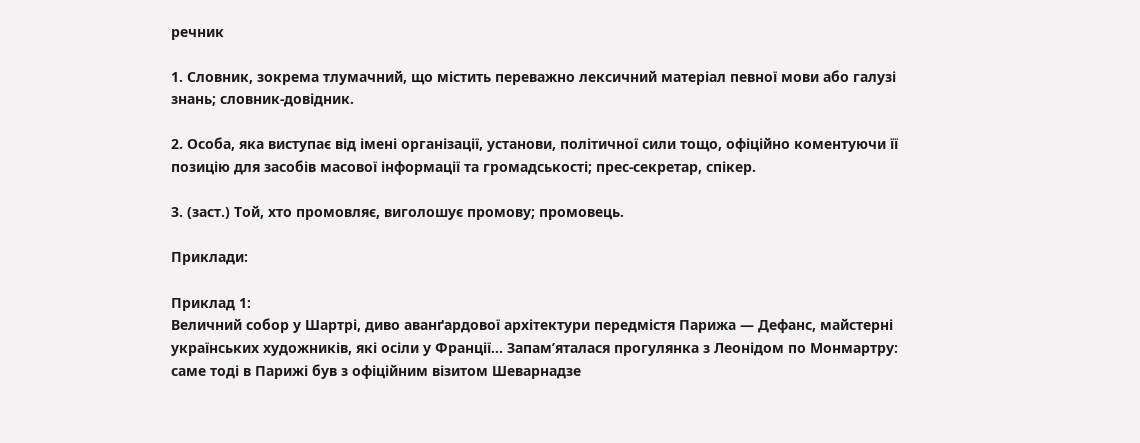речник

1. Словник, зокрема тлумачний, що містить переважно лексичний матеріал певної мови або галузі знань; словник-довідник.

2. Особа, яка виступає від імені організації, установи, політичної сили тощо, офіційно коментуючи її позицію для засобів масової інформації та громадськості; прес-секретар, спікер.

3. (заст.) Той, хто промовляє, виголошує промову; промовець.

Приклади:

Приклад 1:
Величний собор у Шартрі, диво аванґардової архітектури передмістя Парижа — Дефанс, майстерні українських художників, які осіли у Франції… Запам’яталася прогулянка з Леонідом по Монмартру: саме тоді в Парижі був з офіційним візитом Шеварнадзе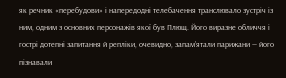як речник «перебудови» і напередодні телебачення транслювало зустріч із ним, одним з основних персонажів якої був Плющ. Його виразне обличчя і гострі дотепні запитання й репліки, очевидно, запам’ятали парижани — його пізнавали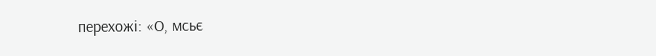перехожі: «О, мсьє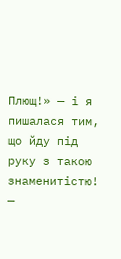Плющ!» — і я пишалася тим, що йду під руку з такою знаменитістю!
—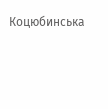Коцюбинська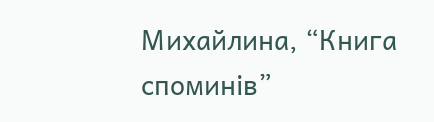Михайлина, “Книга споминів”